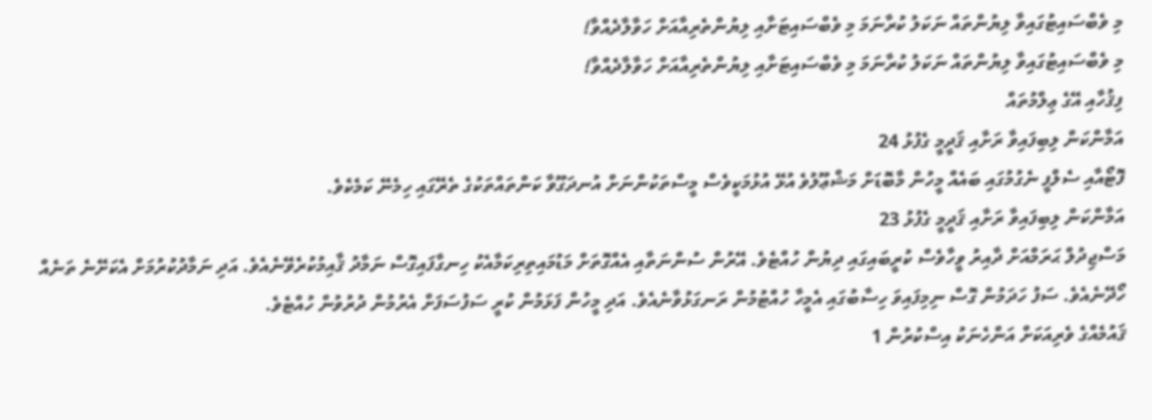މި ވެބްސައިޓުގައިވާ ލިޔުންތައް ނަކަލު ކުރާނަމަ މި ވެބްސައިޓަށާއި ލިޔުންތެރިއާއަށް ހަވާލާދެއްވާ!
މި ވެބްސައިޓުގައިވާ ލިޔުންތައް ނަކަލު ކުރާނަމަ މި ވެބްސައިޓަށާއި ލިޔުންތެރިއާއަށް ހަވާލާދެއްވާ!
ފިޤުހާއި އޭގެ ޢިލްމުތައް
އަމާންކަން ލިބިފައިވާ ރަށާއި ޤަދީމީ ގެފުޅު 24
ފޮޓޯއާއި ސެލްފީ ނެގުމުގައި ބައެއް މީހުން މާބޮޑަށް މަޝްޢޫލުވެ އުޅޭ އުޅުމަކީވެސް މީސްތަކުންނަށް އުނދަގޫވާ ކަންތައްތަކުގެ ތެރޭގައި ހިމެނޭ ކަމެކެވެ.
އަމާންކަން ލިބިފައިވާ ރަށާއި ޤަދީމީ ގެފުޅު 23
މަސްޖިދުލް ޙަރަމްއަށް ދާއިރު ވީހާވެސް ކުރީބައިގައި ދިޔުން ހުއްޓެވެ. އޭރުން ސުންނަތާއި އެއްގޮތަށް މަޑުމައިތިރިކަމާއެކު ހިނގާފައިގޮސް ނަމާދު ޤާއިމުކުރެވޭނެއެވެ. އަދި ނަމާދުކުރުމަށް އެކަށޭނެ ތަނެއް ހޯދޭނެއެވެ. ސަފު ހަދަމުން ގޮސް ނިމިފައިވަ ހިސާބުގައި އެމީހާ ހުއްޓުމުން ރަނގަޅުވާނެއެވެ. އަދި މީހުން ފަޅަމުން ކުރީ ސަފުސަފަށް އެރުމުން ދުރުވުން ހުއްޓެވެ.
ޤައުމެއްގެ ވެރިއަކަށް އަންހެނަކު އިސްކުރުން 1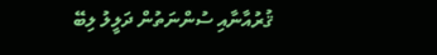ޤުރުއާނާއި ސުންނަތުން ދަލީލު ލިބޭ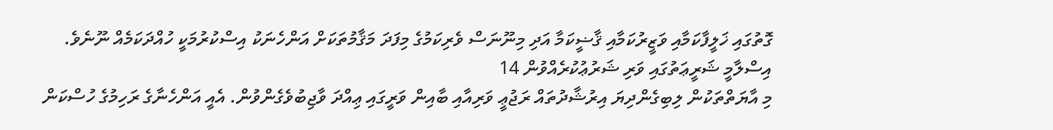ގޮތުގައި ޚަލީފާކަމާއި ވަޒީރުކަމާއި ޤާޟީކަމާ އަދި މިނޫނަސް ވެރިކަމުގެ މިފަދަ މަޤާމުތަކަށް އަންހެނަކު އިސްކުރުމަކީ ހުއްދަކަމެއް ނޫނެވެ.
އިސްލާމީ ޝަރީޢަތުގައި ވަރި ޝަރުޢުކުރެއްވުން 14
މި އާޔަތްތަކުން ލިބިގެންދިޔަ އިރުޝާދުތައް ރަޖުޢީ ވަރިއާއި ބާއިން ވަރީގައި ޢިއްދަ ވާޖިބުވެގެންވުން. އެއީ އަންހެނާގެ ރަހިމުގެ ހުސްކަން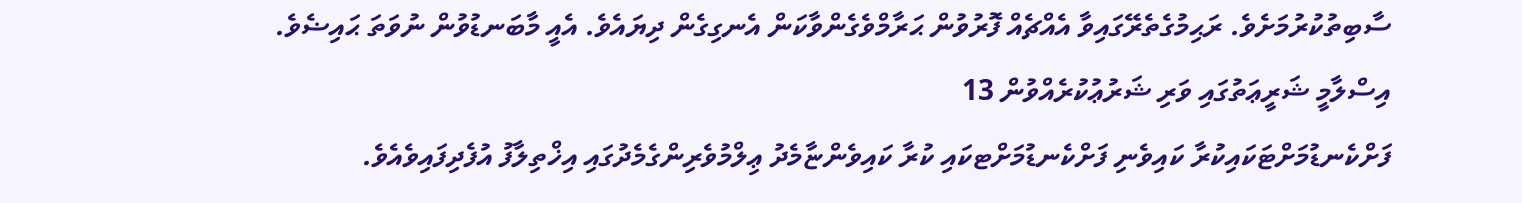ސާބިތުކުރުމަށެވެ. ރަޙިމުގެތެރޭގައިވާ އެއްޗެއް ފޮރުވުން ޙަރާމްވެގެންވާކަން އެނގިގެން ދިޔައެވެ. އެއީ މާބަނޑުވުން ނުވަތަ ޙައިޟެވެ.
އިސްލާމީ ޝަރީޢަތުގައި ވަރި ޝަރުޢުކުރެއްވުން 13
ފަށްކެނޑުމަށްޓަކައިކުރާ ކައިވެނި ފަށްކެނޑުމަށްޓކައި ކުރާ ކައިވެންޏާމެދު ޢިލްމުވެރިންގެމެދުގައި އިޚްތިލާފު އުފެދިފައިވެއެވެ.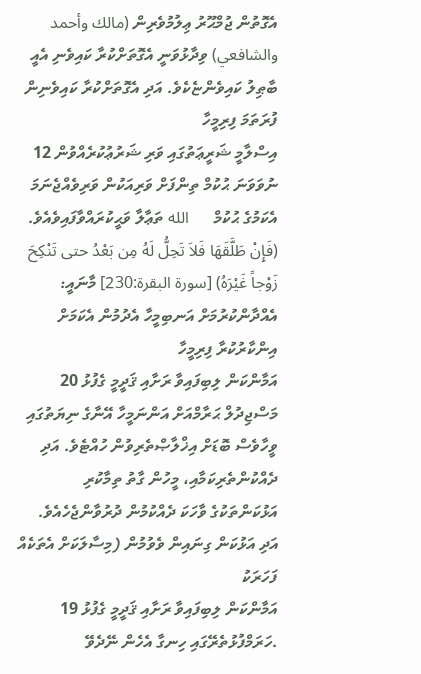އެގޮތުން ޖުމްޙޫރު ޢިލުމުވެރިން (مالك وأحمد والشافعي) ވިދާޅުވަނީ އެގޮތަށްކުރާ ކައިވެނި އެއީ ބާޠިލު ކައިވެންޏެކެވެ. އަދި އެގޮތަށްކުރާ ކައިވެނިން ފުރަތަމަ ފިރިމީހާ
އިސްލާމީ ޝަރީޢަތުގައި ވަރި ޝަރުޢުކުރެއްވުން 12
ނުވަވަނަ ޙުކުމް ތިންފަށް ވަރިއަކުން ވަރިވެއްޖެނަމަ އެކަމުގެ ޙުކުމް      الله ތަޢާލާ ވަޙީކުރައްވާފައިވެއެވެ. (فَإِنْ طَلَّقَهَا فَلاَ تَحِلُّ لَهُ مِن بَعْدُ حتى تَنْكِحَ زَوْجاً غَيْرَهُ) [سورة البقرة:230] މާނައީ:
އެއްދާންކުރުމަށް އަނބިމީހާ އެދުމުން އެކަމަށް އިންކާރުކުރާ ފިރިމީހާ
އަމާންކަން ލިބިފައިވާ ރަށާއި ޤަދީމީ ގެފުޅު 20
މަސްޖިދުލް ޙަރާމްއަށް އަންނަމީހާ އޭނާގެ ނިޔަތުގައި ވީހާވެސް ބޮޑަށް އިޚްލާޞްތެރިވުން ހުއްޓެވެ. އަދި ދެއްކުންތެރިކަމާއި، މީހުން ގާތު ތިމާކުރި އަޅުކަންތަކުގެ ވާހަކަ ދެއްކުމުން ދުރުވާންޖެހެއެވެ. އަދި އަޅުކަން ގިނައިން ވެވުމުން (މިސާލަކަށް އެތަކެއް ފަހަރަކު
އަމާންކަން ލިބިފައިވާ ރަށާއި ޤަދީމީ ގެފުޅު 19
.ހަރަމްފުޅުތެރޭގައި ހިނގާ އެހެން ނޭދެވޭ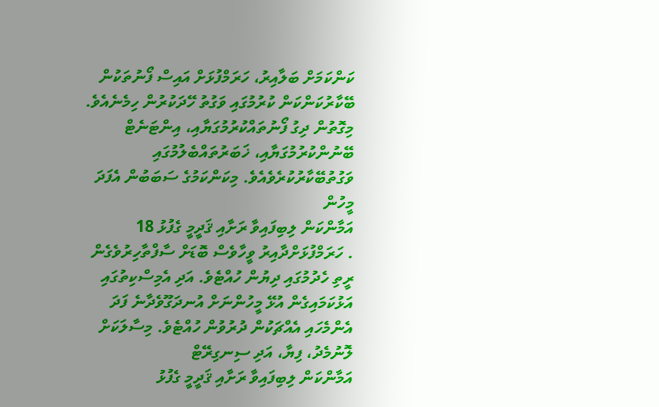ކަންކަމަށް ބަލާއިރު، ހަރަމްފުޅަށް އައިސް ފޯނުތަކުން ބޭކާރުކަންކަން ކުރުމުގައި ވަގުތު ހޭދަކުރުން ހިމެނެއެވެ. މިގޮތުން ދިގު ފޯނުތައްކުރުމުގަޔާއި، އިންޓަނެޓް ބޭނުންކުރުމުގަޔާއި، ޚަބަރުތައްބެލުމުގައި ވަގުތުބޭކާރުކުރެވެއެވެ. މިކަންކަމުގެ ސަބަބުން އެފަދަ މީހުން
އަމާންކަން ލިބިފައިވާ ރަށާއި ޤަދީމީ ގެފުޅު 18
. ހަރަމްފުޅަށްދާއިރު ވީހާވެސް ބޮޑަށް ސާފްތާހިރުވެގެން ރީތި ހެދުމުގައި ދިޔުން ހުއްޓެވެ. އަދި އެމިސްކިތުގައި އަޅުކަމައިގެން އުޅޭ މީހުންނަށް އުނދަގޫވެދާނެ ފަދަ އެންމެހައި އެއްޗަކުން ދުރުވުން ހުއްޓެވެ. މިސާލަކަށް ލޮނުމެދު، ފިޔާ، އަދި ސިނގިރޭޓް
އަމާންކަން ލިބިފައިވާ ރަށާއި ޤަދީމީ ގެފުޅު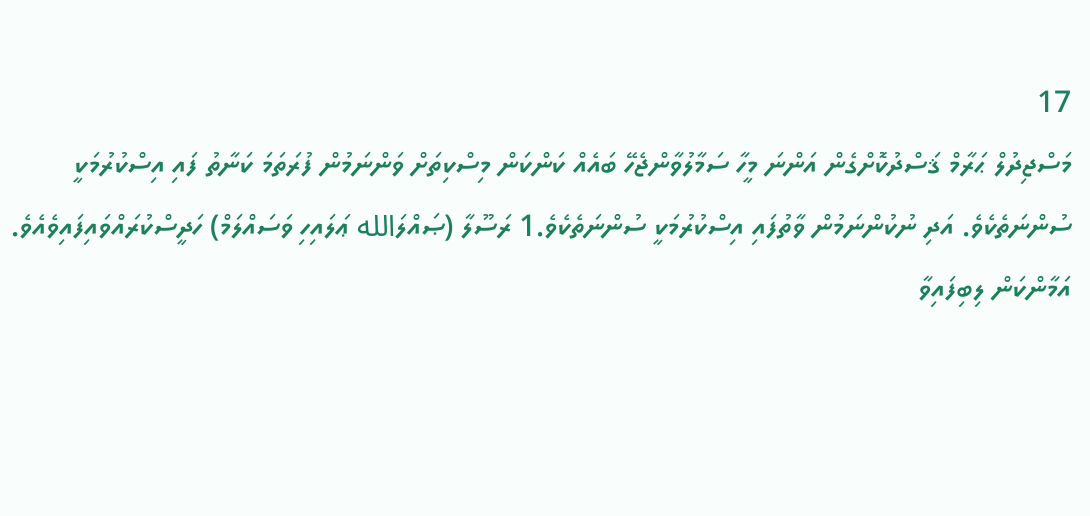17
މަސްޖިދުލް ޙަރާމް ޤަސްދުކޮށްގެން އަންނަ މީހާ ސަމާލުވާންޖެހޭ ބައެއް ކަންކަން މިސްކިތަށް ވަންނަމުން ފުރަތަމަ ކަނާތު ފައި އިސްކުރުމަކީ ސުންނަތެކެވެ. އަދި ނުކުންނަމުން ވާތުފައި އިސްކުރުމަކީ ސުންނަތެކެވެ.1 ރަސޫލާ (ޞައްލަالله ޢަލައިހި ވަސައްލަމް) ހަދީސްކުރައްވައިފައިވެއެވެ.
އަމާންކަން ލިބިފައިވާ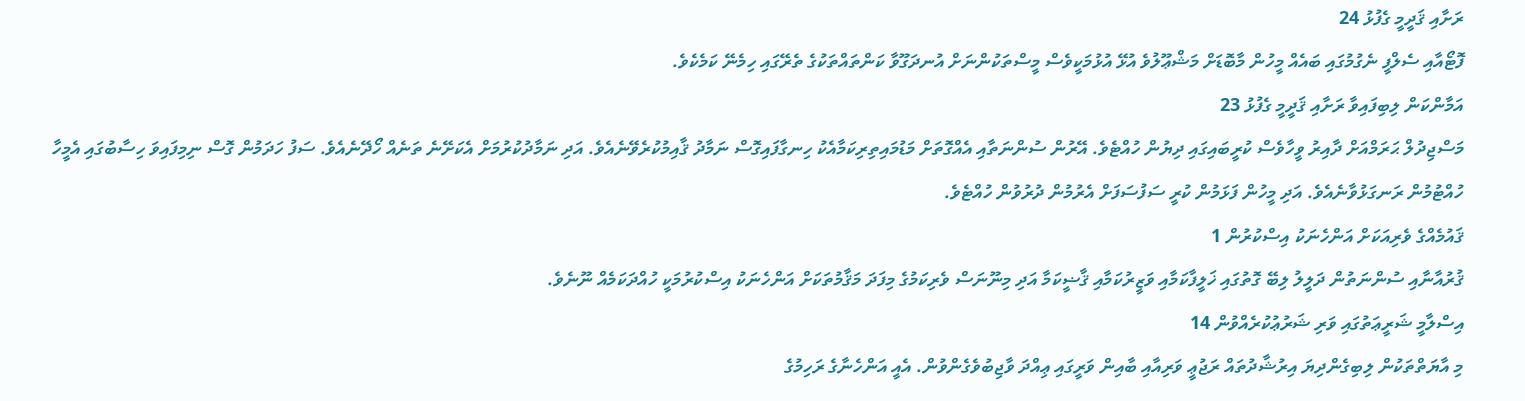ރަށާއި ޤަދީމީ ގެފުޅު 24
ފޮޓޯއާއި ސެލްފީ ނެގުމުގައި ބައެއް މީހުން މާބޮޑަށް މަޝްޢޫލުވެ އުޅޭ އުޅުމަކީވެސް މީސްތަކުންނަށް އުނދަގޫވާ ކަންތައްތަކުގެ ތެރޭގައި ހިމެނޭ ކަމެކެވެ.
އަމާންކަން ލިބިފައިވާ ރަށާއި ޤަދީމީ ގެފުޅު 23
މަސްޖިދުލް ޙަރަމްއަށް ދާއިރު ވީހާވެސް ކުރީބައިގައި ދިޔުން ހުއްޓެވެ. އޭރުން ސުންނަތާއި އެއްގޮތަށް މަޑުމައިތިރިކަމާއެކު ހިނގާފައިގޮސް ނަމާދު ޤާއިމުކުރެވޭނެއެވެ. އަދި ނަމާދުކުރުމަށް އެކަށޭނެ ތަނެއް ހޯދޭނެއެވެ. ސަފު ހަދަމުން ގޮސް ނިމިފައިވަ ހިސާބުގައި އެމީހާ ހުއްޓުމުން ރަނގަޅުވާނެއެވެ. އަދި މީހުން ފަޅަމުން ކުރީ ސަފުސަފަށް އެރުމުން ދުރުވުން ހުއްޓެވެ.
ޤައުމެއްގެ ވެރިއަކަށް އަންހެނަކު އިސްކުރުން 1
ޤުރުއާނާއި ސުންނަތުން ދަލީލު ލިބޭ ގޮތުގައި ޚަލީފާކަމާއި ވަޒީރުކަމާއި ޤާޟީކަމާ އަދި މިނޫނަސް ވެރިކަމުގެ މިފަދަ މަޤާމުތަކަށް އަންހެނަކު އިސްކުރުމަކީ ހުއްދަކަމެއް ނޫނެވެ.
އިސްލާމީ ޝަރީޢަތުގައި ވަރި ޝަރުޢުކުރެއްވުން 14
މި އާޔަތްތަކުން ލިބިގެންދިޔަ އިރުޝާދުތައް ރަޖުޢީ ވަރިއާއި ބާއިން ވަރީގައި ޢިއްދަ ވާޖިބުވެގެންވުން. އެއީ އަންހެނާގެ ރަހިމުގެ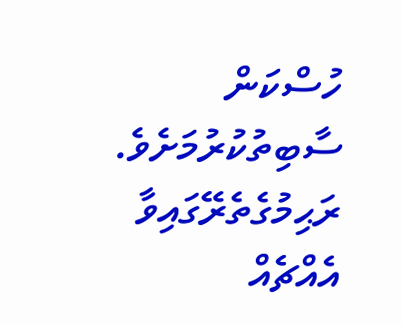ހުސްކަން ސާބިތުކުރުމަށެވެ. ރަޙިމުގެތެރޭގައިވާ އެއްޗެއް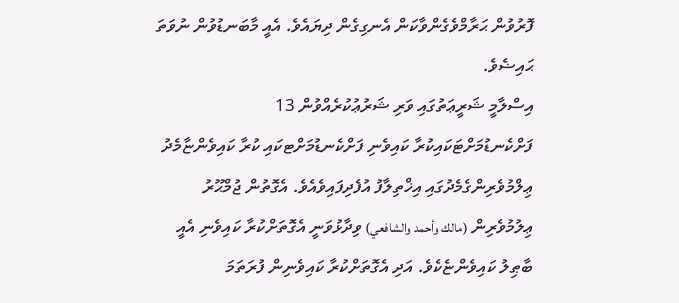ފޮރުވުން ޙަރާމްވެގެންވާކަން އެނގިގެން ދިޔައެވެ. އެއީ މާބަނޑުވުން ނުވަތަ ޙައިޟެވެ.
އިސްލާމީ ޝަރީޢަތުގައި ވަރި ޝަރުޢުކުރެއްވުން 13
ފަށްކެނޑުމަށްޓަކައިކުރާ ކައިވެނި ފަށްކެނޑުމަށްޓކައި ކުރާ ކައިވެންޏާމެދު ޢިލްމުވެރިންގެމެދުގައި އިޚްތިލާފު އުފެދިފައިވެއެވެ. އެގޮތުން ޖުމްޙޫރު ޢިލުމުވެރިން (مالك وأحمد والشافعي) ވިދާޅުވަނީ އެގޮތަށްކުރާ ކައިވެނި އެއީ ބާޠިލު ކައިވެންޏެކެވެ. އަދި އެގޮތަށްކުރާ ކައިވެނިން ފުރަތަމަ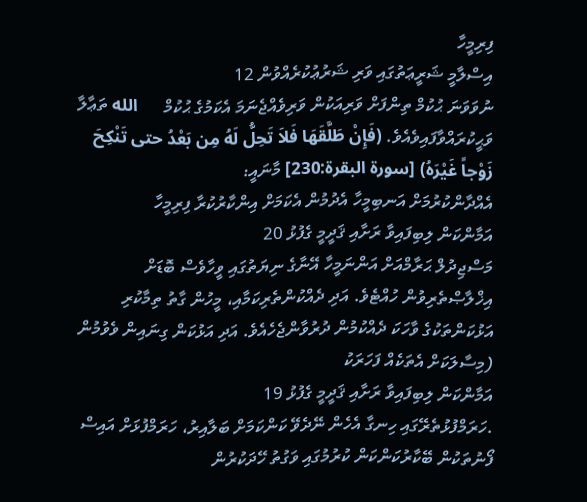ފިރިމީހާ
އިސްލާމީ ޝަރީޢަތުގައި ވަރި ޝަރުޢުކުރެއްވުން 12
ނުވަވަނަ ޙުކުމް ތިންފަށް ވަރިއަކުން ވަރިވެއްޖެނަމަ އެކަމުގެ ޙުކުމް      الله ތަޢާލާ ވަޙީކުރައްވާފައިވެއެވެ. (فَإِنْ طَلَّقَهَا فَلاَ تَحِلُّ لَهُ مِن بَعْدُ حتى تَنْكِحَ زَوْجاً غَيْرَهُ) [سورة البقرة:230] މާނައީ:
އެއްދާންކުރުމަށް އަނބިމީހާ އެދުމުން އެކަމަށް އިންކާރުކުރާ ފިރިމީހާ
އަމާންކަން ލިބިފައިވާ ރަށާއި ޤަދީމީ ގެފުޅު 20
މަސްޖިދުލް ޙަރާމްއަށް އަންނަމީހާ އޭނާގެ ނިޔަތުގައި ވީހާވެސް ބޮޑަށް އިޚްލާޞްތެރިވުން ހުއްޓެވެ. އަދި ދެއްކުންތެރިކަމާއި، މީހުން ގާތު ތިމާކުރި އަޅުކަންތަކުގެ ވާހަކަ ދެއްކުމުން ދުރުވާންޖެހެއެވެ. އަދި އަޅުކަން ގިނައިން ވެވުމުން (މިސާލަކަށް އެތަކެއް ފަހަރަކު
އަމާންކަން ލިބިފައިވާ ރަށާއި ޤަދީމީ ގެފުޅު 19
.ހަރަމްފުޅުތެރޭގައި ހިނގާ އެހެން ނޭދެވޭ ކަންކަމަށް ބަލާއިރު، ހަރަމްފުޅަށް އައިސް ފޯނުތަކުން ބޭކާރުކަންކަން ކުރުމުގައި ވަގުތު ހޭދަކުރުން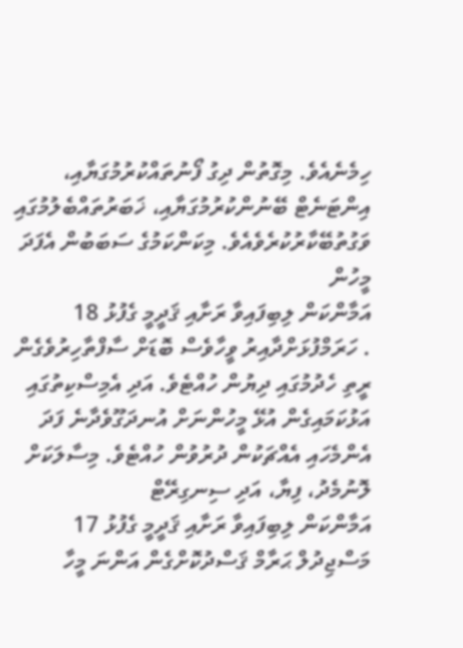ހިމެނެއެވެ. މިގޮތުން ދިގު ފޯނުތައްކުރުމުގަޔާއި، އިންޓަނެޓް ބޭނުންކުރުމުގަޔާއި، ޚަބަރުތައްބެލުމުގައި ވަގުތުބޭކާރުކުރެވެއެވެ. މިކަންކަމުގެ ސަބަބުން އެފަދަ މީހުން
އަމާންކަން ލިބިފައިވާ ރަށާއި ޤަދީމީ ގެފުޅު 18
. ހަރަމްފުޅަށްދާއިރު ވީހާވެސް ބޮޑަށް ސާފްތާހިރުވެގެން ރީތި ހެދުމުގައި ދިޔުން ހުއްޓެވެ. އަދި އެމިސްކިތުގައި އަޅުކަމައިގެން އުޅޭ މީހުންނަށް އުނދަގޫވެދާނެ ފަދަ އެންމެހައި އެއްޗަކުން ދުރުވުން ހުއްޓެވެ. މިސާލަކަށް ލޮނުމެދު، ފިޔާ، އަދި ސިނގިރޭޓް
އަމާންކަން ލިބިފައިވާ ރަށާއި ޤަދީމީ ގެފުޅު 17
މަސްޖިދުލް ޙަރާމް ޤަސްދުކޮށްގެން އަންނަ މީހާ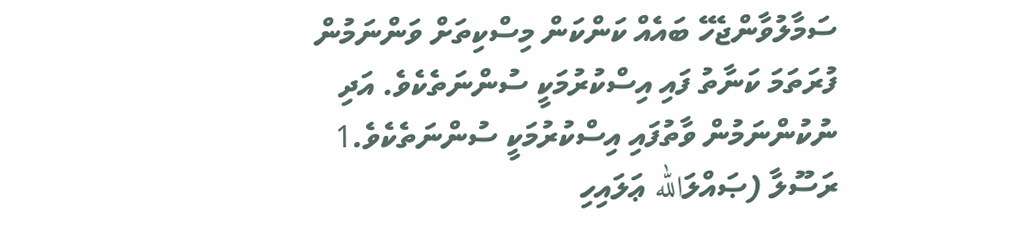ސަމާލުވާންޖެހޭ ބައެއް ކަންކަން މިސްކިތަށް ވަންނަމުން ފުރަތަމަ ކަނާތު ފައި އިސްކުރުމަކީ ސުންނަތެކެވެ. އަދި ނުކުންނަމުން ވާތުފައި އިސްކުރުމަކީ ސުންނަތެކެވެ.1 ރަސޫލާ (ޞައްލަالله ޢަލައިހި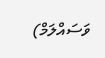ވަސައްލަމް)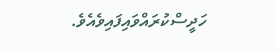ހަދީސްކުރައްވައިފައިވެއެވެ.